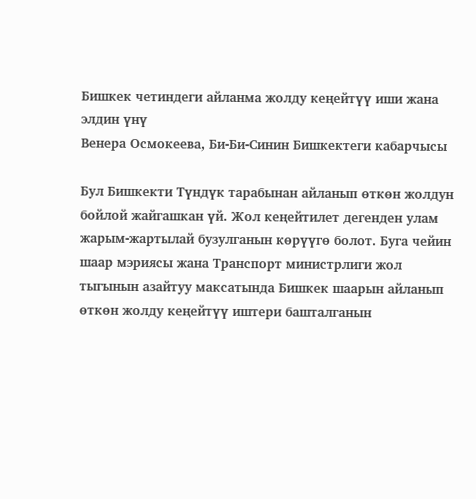Бишкек четиндеги айланма жолду кеңейтүү иши жана элдин үнү
Венера Осмокеева, Би-Би-Синин Бишкектеги кабарчысы

Бул Бишкекти Түндүк тарабынан айланып өткөн жолдун бойлой жайгашкан үй. Жол кеңейтилет дегенден улам жарым-жартылай бузулганын көрүүгө болот. Буга чейин шаар мэриясы жана Транспорт министрлиги жол тыгынын азайтуу максатында Бишкек шаарын айланып өткөн жолду кеңейтүү иштери башталганын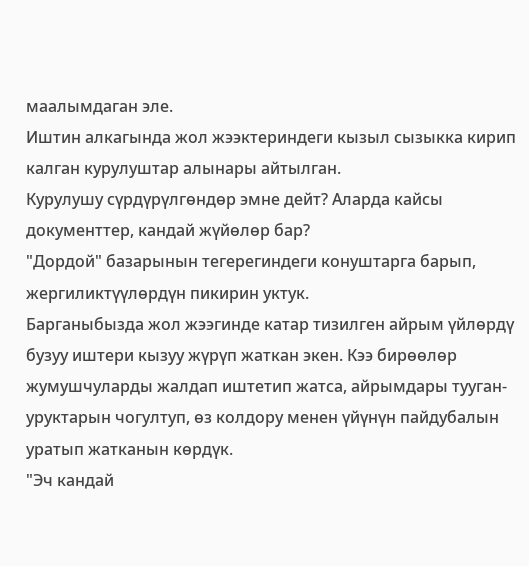маалымдаган эле.
Иштин алкагында жол жээктериндеги кызыл сызыкка кирип калган курулуштар алынары айтылган.
Курулушу сүрдүрүлгөндөр эмне дейт? Аларда кайсы документтер, кандай жүйөлөр бар?
"Дордой" базарынын тегерегиндеги конуштарга барып, жергиликтүүлөрдүн пикирин уктук.
Барганыбызда жол жээгинде катар тизилген айрым үйлөрдү бузуу иштери кызуу жүрүп жаткан экен. Кээ бирөөлөр жумушчуларды жалдап иштетип жатса, айрымдары тууган-уруктарын чогултуп, өз колдору менен үйүнүн пайдубалын уратып жатканын көрдүк.
"Эч кандай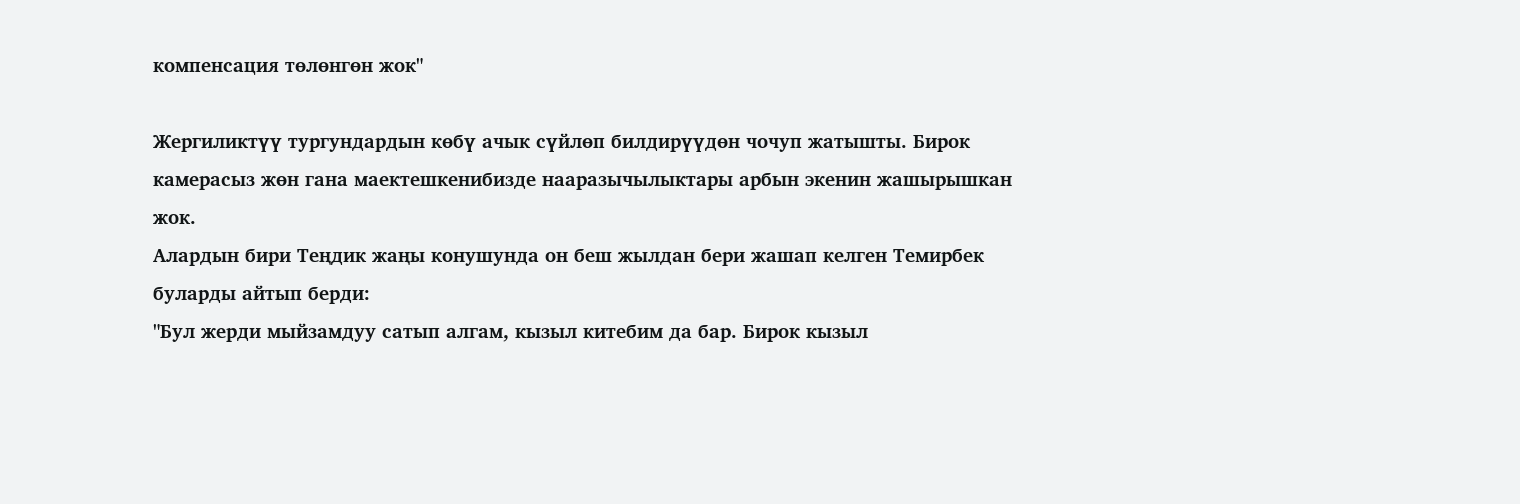компенсация төлөнгөн жок"

Жергиликтүү тургундардын көбү ачык сүйлөп билдирүүдөн чочуп жатышты. Бирок камерасыз жөн гана маектешкенибизде нааразычылыктары арбын экенин жашырышкан жок.
Алардын бири Теңдик жаңы конушунда он беш жылдан бери жашап келген Темирбек буларды айтып берди:
"Бул жерди мыйзамдуу сатып алгам, кызыл китебим да бар. Бирок кызыл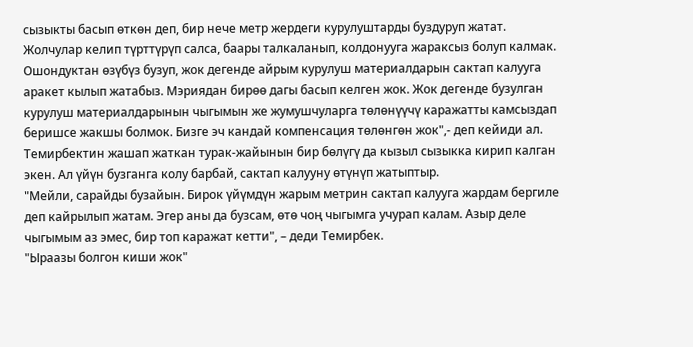сызыкты басып өткөн деп, бир нече метр жердеги курулуштарды буздуруп жатат. Жолчулар келип түрттүрүп салса, баары талкаланып, колдонууга жараксыз болуп калмак. Ошондуктан өзүбүз бузуп, жок дегенде айрым курулуш материалдарын сактап калууга аракет кылып жатабыз. Мэриядан бирөө дагы басып келген жок. Жок дегенде бузулган курулуш материалдарынын чыгымын же жумушчуларга төлөнүүчү каражатты камсыздап беришсе жакшы болмок. Бизге эч кандай компенсация төлөнгөн жок",- деп кейиди ал.
Темирбектин жашап жаткан турак-жайынын бир бөлүгү да кызыл сызыкка кирип калган экен. Ал үйүн бузганга колу барбай, сактап калууну өтүнүп жатыптыр.
"Мейли, сарайды бузайын. Бирок үйүмдүн жарым метрин сактап калууга жардам бергиле деп кайрылып жатам. Эгер аны да бузсам, өтө чоң чыгымга учурап калам. Азыр деле чыгымым аз эмес, бир топ каражат кетти", – деди Темирбек.
"Ыраазы болгон киши жок"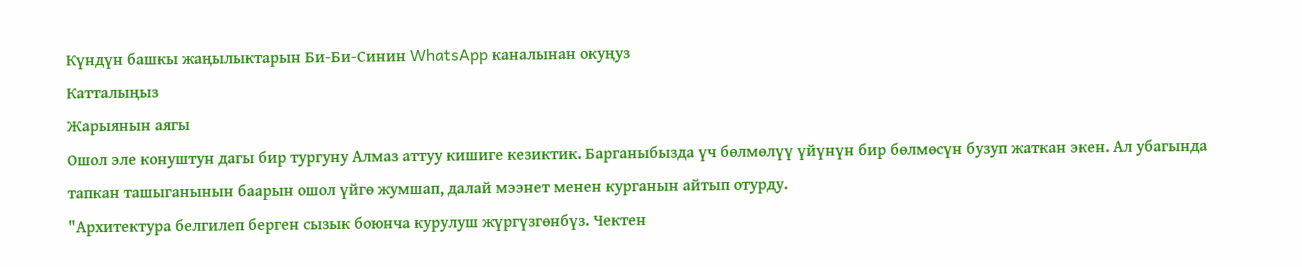Күндүн башкы жаңылыктарын Би-Би-Синин WhatsApp каналынан окуңуз
Катталыңыз
Жарыянын аягы
Ошол эле конуштун дагы бир тургуну Алмаз аттуу кишиге кезиктик. Барганыбызда үч бөлмөлүү үйүнүн бир бөлмөсүн бузуп жаткан экен. Ал убагында тапкан ташыганынын баарын ошол үйгө жумшап, далай мээнет менен курганын айтып отурду.
"Архитектура белгилеп берген сызык боюнча курулуш жүргүзгөнбүз. Чектен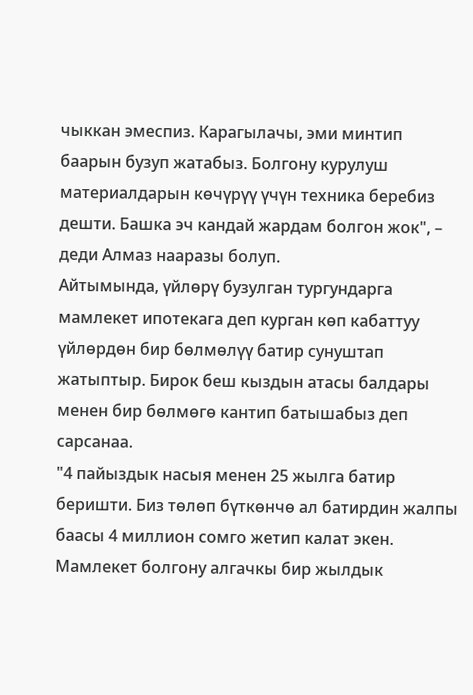чыккан эмеспиз. Карагылачы, эми минтип баарын бузуп жатабыз. Болгону курулуш материалдарын көчүрүү үчүн техника беребиз дешти. Башка эч кандай жардам болгон жок", – деди Алмаз нааразы болуп.
Айтымында, үйлөрү бузулган тургундарга мамлекет ипотекага деп курган көп кабаттуу үйлөрдөн бир бөлмөлүү батир сунуштап жатыптыр. Бирок беш кыздын атасы балдары менен бир бөлмөгө кантип батышабыз деп сарсанаа.
"4 пайыздык насыя менен 25 жылга батир беришти. Биз төлөп бүткөнчө ал батирдин жалпы баасы 4 миллион сомго жетип калат экен. Мамлекет болгону алгачкы бир жылдык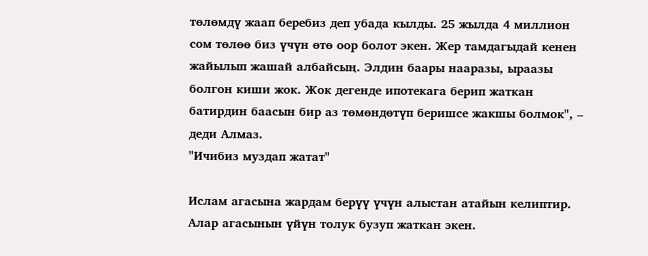төлөмдү жаап беребиз деп убада кылды. 25 жылда 4 миллион сом төлөө биз үчүн өтө оор болот экен. Жер тамдагыдай кенен жайылып жашай албайсың. Элдин баары нааразы, ыраазы болгон киши жок. Жок дегенде ипотекага берип жаткан батирдин баасын бир аз төмөндөтүп беришсе жакшы болмок", – деди Алмаз.
"Ичибиз муздап жатат"

Ислам агасына жардам берүү үчүн алыстан атайын келиптир. Алар агасынын үйүн толук бузуп жаткан экен.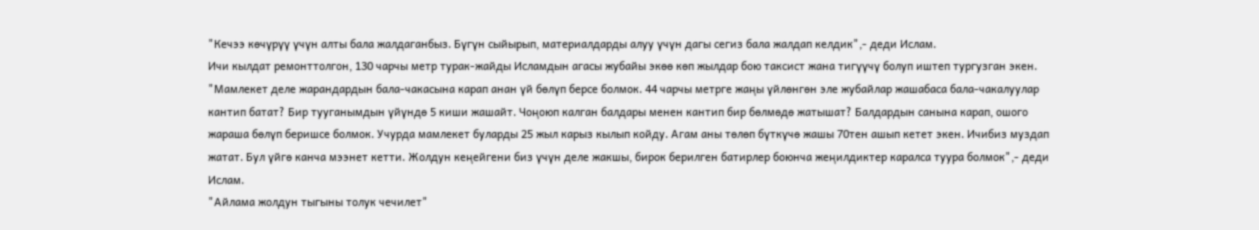"Кечээ көчүрүү үчүн алты бала жалдаганбыз. Бүгүн сыйырып, материалдарды алуу үчүн дагы сегиз бала жалдап келдик",- деди Ислам.
Ичи кылдат ремонттолгон, 130 чарчы метр турак-жайды Исламдын агасы жубайы экөө көп жылдар бою таксист жана тигүүчү болуп иштеп тургузган экен.
"Мамлекет деле жарандардын бала-чакасына карап анан үй бөлүп берсе болмок. 44 чарчы метрге жаңы үйлөнгөн эле жубайлар жашабаса бала-чакалуулар кантип батат? Бир тууганымдын үйүндө 5 киши жашайт. Чоңоюп калган балдары менен кантип бир бөлмөдө жатышат? Балдардын санына карап, ошого жараша бөлүп беришсе болмок. Учурда мамлекет буларды 25 жыл карыз кылып койду. Агам аны төлөп бүткүчө жашы 70тен ашып кетет экен. Ичибиз муздап жатат. Бул үйгө канча мээнет кетти. Жолдун кеңейгени биз үчүн деле жакшы, бирок берилген батирлер боюнча жеңилдиктер каралса туура болмок",- деди Ислам.
"Айлама жолдун тыгыны толук чечилет"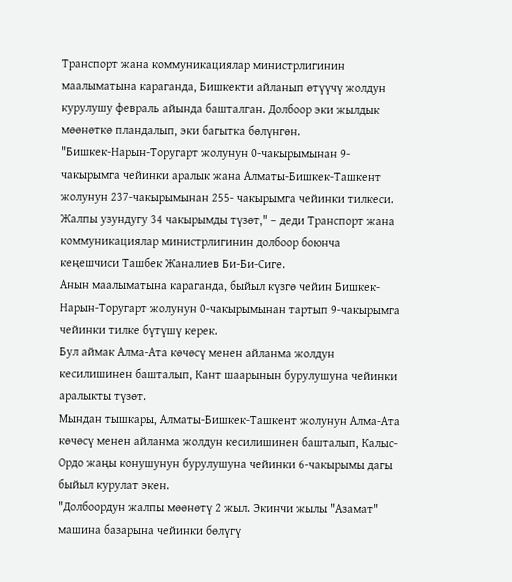Транспорт жана коммуникациялар министрлигинин маалыматына караганда, Бишкекти айланып өтүүчү жолдун курулушу февраль айында башталган. Долбоор эки жылдык мөөнөткө пландалып, эки багытка бөлүнгөн.
"Бишкек-Нарын-Торугарт жолунун 0-чакырымынан 9-чакырымга чейинки аралык жана Алматы-Бишкек-Ташкент жолунун 237-чакырымынан 255- чакырымга чейинки тилкеси. Жалпы узундугу 34 чакырымды түзөт," – деди Транспорт жана коммуникациялар министрлигинин долбоор боюнча кеңешчиси Ташбек Жаналиев Би-Би-Сиге.
Анын маалыматына караганда, быйыл күзгө чейин Бишкек-Нарын-Торугарт жолунун 0-чакырымынан тартып 9-чакырымга чейинки тилке бүтүшү керек.
Бул аймак Алма-Ата көчөсү менен айланма жолдун кесилишинен башталып, Кант шаарынын бурулушуна чейинки аралыкты түзөт.
Мындан тышкары, Алматы-Бишкек-Ташкент жолунун Алма-Ата көчөсү менен айланма жолдун кесилишинен башталып, Калыс-Ордо жаңы конушунун бурулушуна чейинки 6-чакырымы дагы быйыл курулат экен.
"Долбоордун жалпы мөөнөтү 2 жыл. Экинчи жылы "Азамат" машина базарына чейинки бөлүгү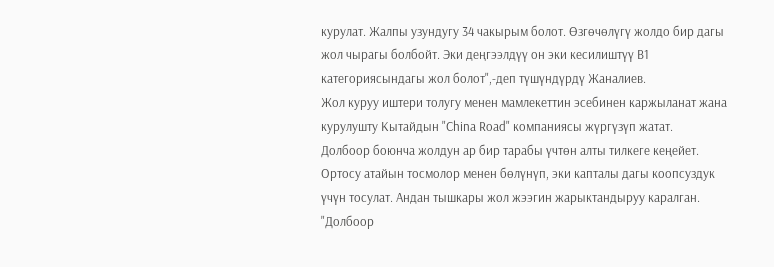курулат. Жалпы узундугу 34 чакырым болот. Өзгөчөлүгү жолдо бир дагы жол чырагы болбойт. Эки деңгээлдүү он эки кесилиштүү В1 категориясындагы жол болот",-деп түшүндүрдү Жаналиев.
Жол куруу иштери толугу менен мамлекеттин эсебинен каржыланат жана курулушту Кытайдын "China Road" компаниясы жүргүзүп жатат.
Долбоор боюнча жолдун ар бир тарабы үчтөн алты тилкеге кеңейет. Ортосу атайын тосмолор менен бөлүнүп, эки капталы дагы коопсуздук үчүн тосулат. Андан тышкары жол жээгин жарыктандыруу каралган.
"Долбоор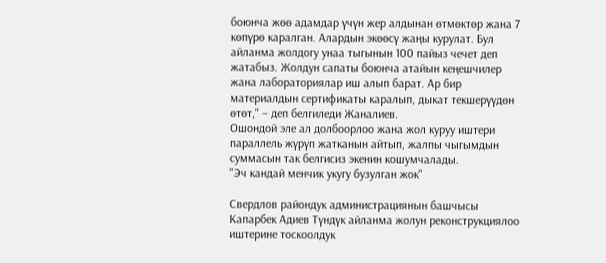боюнча жөө адамдар үчүн жер алдынан өтмөктөр жана 7 көпүрө каралган. Алардын экөөсү жаңы курулат. Бул айланма жолдогу унаа тыгынын 100 пайыз чечет деп жатабыз. Жолдун сапаты боюнча атайын кеңешчилер жана лабораториялар иш алып барат. Ар бир материалдын сертификаты каралып, дыкат текшерүүдөн өтөт," – деп белгиледи Жаналиев.
Ошондой эле ал долбоорлоо жана жол куруу иштери параллель жүрүп жатканын айтып, жалпы чыгымдын суммасын так белгисиз экенин кошумчалады.
"Эч кандай менчик укугу бузулган жок"

Свердлов райондук администрациянын башчысы Капарбек Адиев Түндүк айланма жолун реконструкциялоо иштерине тоскоолдук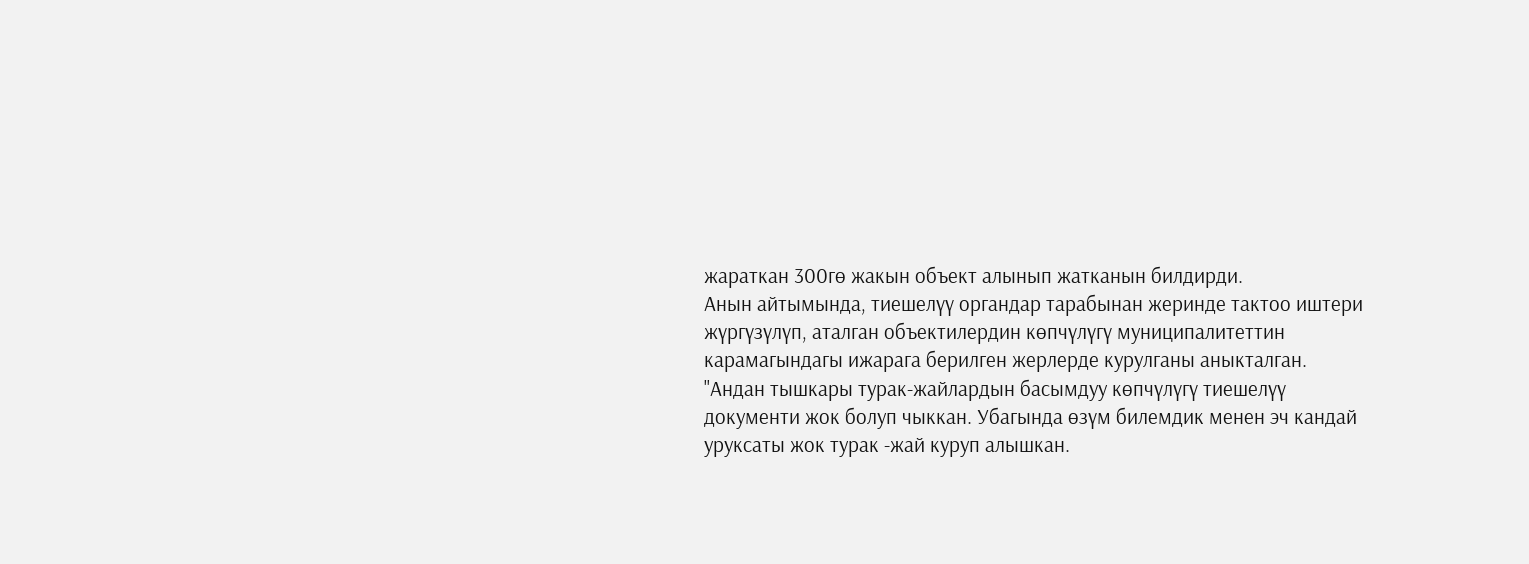жараткан 300гө жакын объект алынып жатканын билдирди.
Анын айтымында, тиешелүү органдар тарабынан жеринде тактоо иштери жүргүзүлүп, аталган объектилердин көпчүлүгү муниципалитеттин карамагындагы ижарага берилген жерлерде курулганы аныкталган.
"Андан тышкары турак-жайлардын басымдуу көпчүлүгү тиешелүү документи жок болуп чыккан. Убагында өзүм билемдик менен эч кандай уруксаты жок турак -жай куруп алышкан.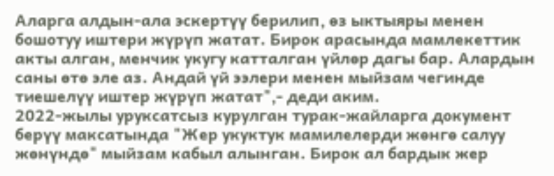Аларга алдын-ала эскертүү берилип, өз ыктыяры менен бошотуу иштери жүрүп жатат. Бирок арасында мамлекеттик акты алган, менчик укугу катталган үйлөр дагы бар. Алардын саны өтө эле аз. Андай үй ээлери менен мыйзам чегинде тиешелүү иштер жүрүп жатат",- деди аким.
2022-жылы уруксатсыз курулган турак-жайларга документ берүү максатында "Жер укуктук мамилелерди жөнгө салуу жөнүндө" мыйзам кабыл алынган. Бирок ал бардык жер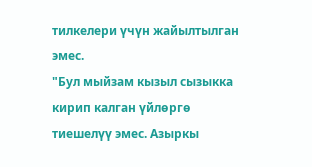тилкелери үчүн жайылтылган эмес.
"Бул мыйзам кызыл сызыкка кирип калган үйлөргө тиешелүү эмес. Азыркы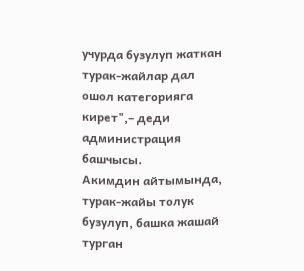учурда бузулуп жаткан турак-жайлар дал ошол категорияга кирет",– деди администрация башчысы.
Акимдин айтымында, турак-жайы толук бузулуп, башка жашай турган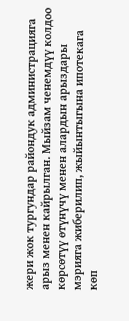жери жок тургундар райондук администрацияга арыз менен кайрылган. Мыйзам ченемдүү колдоо көрсөтүү өтүнүчү менен алардын арыздары мэрияга жиберилип, жыйынтыгына ипотекага көп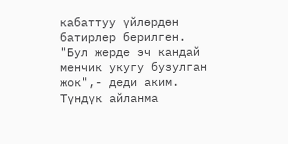кабаттуу үйлөрдөн батирлер берилген.
"Бул жерде эч кандай менчик укугу бузулган жок",- деди аким.
Түндүк айланма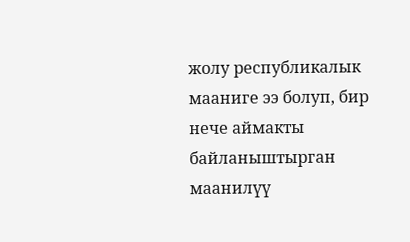жолу республикалык мааниге ээ болуп, бир нече аймакты байланыштырган маанилүү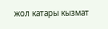жол катары кызмат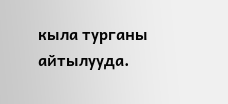кыла турганы айтылууда.